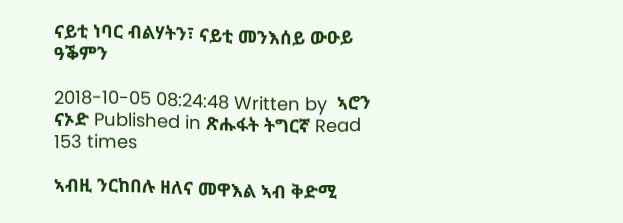ናይቲ ነባር ብልሃትን፣ ናይቲ መንእሰይ ውዑይ ዓቕምን

2018-10-05 08:24:48 Written by  ኣሮን ናኦድ Published in ጽሑፋት ትግርኛ Read 153 times

ኣብዚ ንርከበሉ ዘለና መዋእል ኣብ ቅድሚ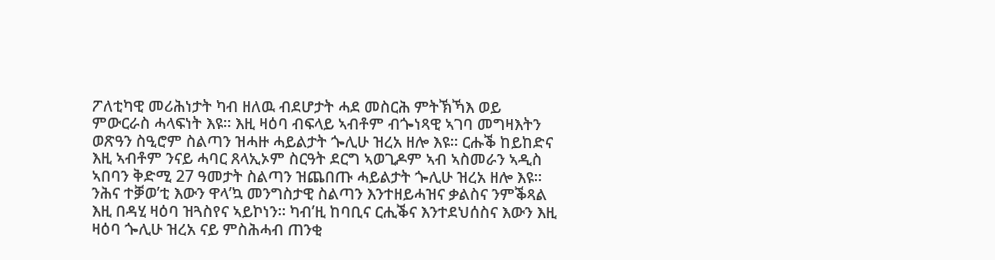ፖለቲካዊ መሪሕነታት ካብ ዘለዉ ብደሆታት ሓደ መስርሕ ምትኽኻእ ወይ ምውርራስ ሓላፍነት እዩ። እዚ ዛዕባ ብፍላይ ኣብቶም ብጐነጻዊ ኣገባ መግዛእትን ወጽዓን ስዒሮም ስልጣን ዝሓዙ ሓይልታት ጐሊሁ ዝረአ ዘሎ እዩ። ርሑቕ ከይከድና እዚ ኣብቶም ንናይ ሓባር ጸላኢኦም ስርዓት ደርግ ኣወጊዶም ኣብ ኣስመራን ኣዲስ ኣበባን ቅድሚ 27 ዓመታት ስልጣን ዝጨበጡ ሓይልታት ጐሊሁ ዝረአ ዘሎ እዩ። ንሕና ተቓወ’ቲ እውን ዋላ’ኳ መንግስታዊ ስልጣን እንተዘይሓዝና ቃልስና ንምቕጻል እዚ በዳሂ ዛዕባ ዝጓስየና ኣይኮነን። ካብ’ዚ ከባቢና ርሒቕና እንተደህሰስና እውን እዚ ዛዕባ ጐሊሁ ዝረአ ናይ ምስሕሓብ ጠንቂ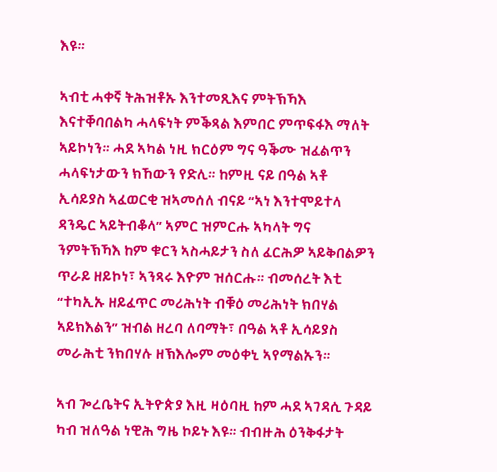እዩ።

ኣብቲ ሓቀኛ ትሕዝቶኡ እንተመጺእና ምትኽኻእ እናተቐባበልካ ሓላፍነት ምቕጻል እምበር ምጥፍፋእ ማለት ኣይኮነን። ሓደ ኣካል ነዚ ክርዕም ግና ዓቕሙ ዝፈልጥን ሓላፍነታውን ክኸውን የድሊ። ከምዚ ናይ በዓል ኣቶ ኢሳይያስ ኣፈወርቂ ዝኣመሰለ ብናይ “ኣነ እንተሞይተላ ዳንዴር ኣይትብቆላ” ኣምር ዝምርሑ ኣካላት ግና ንምትኽኻእ ከም ቁርን ኣስሓይታን ስለ ፈርሕዎ ኣይቅበልዎን ጥራይ ዘይኮነ፣ ኣንጻሩ እዮም ዝሰርሑ። ብመሰረት እቲ “ተካኢኡ ዘይፈጥር መሪሕነት ብቑዕ መሪሕነት ክበሃል ኣይክእልን” ዝብል ዘረባ ለባማት፣ በዓል ኣቶ ኢሳይያስ መራሕቲ ንክበሃሉ ዘኽእሎም መዕቀኒ ኣየማልኡን።

ኣብ ጐረቤትና ኢትዮጵያ እዚ ዛዕባዚ ከም ሓደ ኣገዳሲ ጉዳይ ካብ ዝለዓል ነዊሕ ግዜ ኮይኑ እዩ። ብብዙሕ ዕንቅፋታት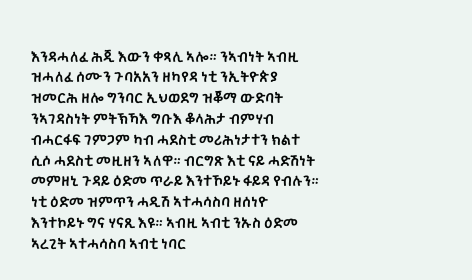እንዳሓለፈ ሕጂ እውን ቀጻሊ ኣሎ። ንኣብነት ኣብዚ ዝሓለፈ ሰሙን ጉባአአን ዘካየዳ ነቲ ንኢትዮጵያ ዝመርሕ ዘሎ ግንባር ኢህወደግ ዝቖማ ውድባት ንኣገዳስነት ምትኽኻእ ግቡእ ቆላሕታ ብምሃብ ብሓርፋፍ ገምጋም ካብ ሓደስቲ መሪሕነታተን ክልተ ሲሶ ሓደስቲ መዚዘን ኣለዋ። ብርግጽ እቲ ናይ ሓድሽነት መምዘኒ ጉዳይ ዕድመ ጥራይ እንተኾይኑ ፋይዳ የብሉን። ነቲ ዕድመ ዝምጥን ሓዲሽ ኣተሓሳስባ ዘሰነዮ እንተኮይኑ ግና ሃናጺ እዩ። ኣብዚ ኣብቲ ንኡስ ዕድመ ኣረጊት ኣተሓሳስባ ኣብቲ ነባር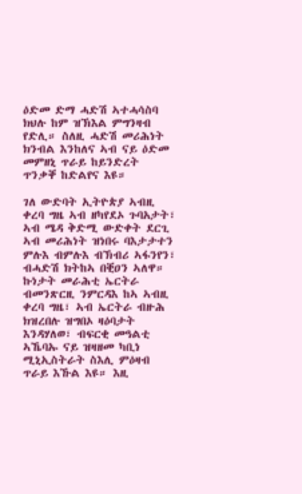ዕድመ ድማ ሓድሽ ኣተሓሳስባ ክህሉ ከም ዝኽእል ምግንዛብ የድሊ። ስለዚ ሓድሽ መሪሕነት ክንብል እንከለና ኣብ ናይ ዕድመ መምዘኒ ጥራይ ከይንድረት ጥንቃቐ ከድልየና እዩ።

ገለ ውድባት ኢትዮጵያ ኣብዚ ቀረባ ግዜ ኣብ ዘካየደኦ ጉባአታት፣ ኣብ ሜዳ ቅድሚ ውድቀት ደርጊ ኣብ መሪሕነት ዝነበሩ ባእታታተን ምሉእ ብምሉእ ብኽብሪ ኣፋንየን፣ ብሓድሽ ክትከኣ በቒዐን ኣለዋ። ኩነታት መራሕቲ ኤርትራ ብመንጽርዚ ንምርዳእ ከኣ ኣብዚ ቀረባ ግዜ፣ ኣብ ኤርትራ ብዙሕ ክዝረበሉ ዝግበኦ ዛዕባታት እንዳሃለወ፣ ብፍርቂ መዓልቲ ኣኼባኡ ናይ ዝዛዘመ ካቢነ ሚኒኢስትራት ስእሊ ምዕዛብ ጥራይ እኹል እዩ። እዚ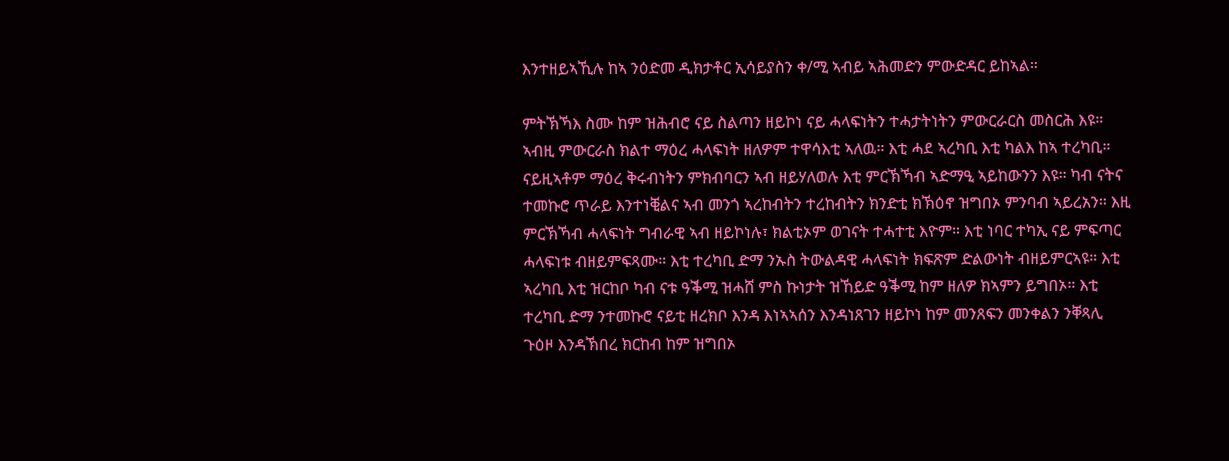እንተዘይኣኺሉ ከኣ ንዕድመ ዲክታቶር ኢሳይያስን ቀ/ሚ ኣብይ ኣሕመድን ምውድዳር ይከኣል።

ምትኽኻእ ስሙ ከም ዝሕብሮ ናይ ስልጣን ዘይኮነ ናይ ሓላፍነትን ተሓታትነትን ምውርራርስ መስርሕ እዩ። ኣብዚ ምውርራስ ክልተ ማዕረ ሓላፍነት ዘለዎም ተዋሳእቲ ኣለዉ። እቲ ሓደ ኣረካቢ እቲ ካልእ ከኣ ተረካቢ። ናይዚኣቶም ማዕረ ቅሩብነትን ምክብባርን ኣብ ዘይሃለወሉ እቲ ምርኽኻብ ኣድማዒ ኣይከውንን እዩ። ካብ ናትና ተመኩሮ ጥራይ እንተነቒልና ኣብ መንጎ ኣረከብትን ተረከብትን ክንድቲ ክኽዕኖ ዝግበኦ ምንባብ ኣይረአን። እዚ ምርኽኻብ ሓላፍነት ግብራዊ ኣብ ዘይኮነሉ፣ ክልቲኦም ወገናት ተሓተቲ እዮም። እቲ ነባር ተካኢ ናይ ምፍጣር ሓላፍነቱ ብዘይምፍጻሙ። እቲ ተረካቢ ድማ ንኡስ ትውልዳዊ ሓላፍነት ክፍጽም ድልውነት ብዘይምርኣዩ። እቲ ኣረካቢ እቲ ዝርከቦ ካብ ናቱ ዓቕሚ ዝሓሸ ምስ ኩነታት ዝኸይድ ዓቕሚ ከም ዘለዎ ክኣምን ይግበኦ። እቲ ተረካቢ ድማ ንተመኩሮ ናይቲ ዘረክቦ እንዳ እነኣኣሰን እንዳነጸገን ዘይኮነ ከም መንጸፍን መንቀልን ንቐጻሊ ጉዕዞ እንዳኽበረ ክርከብ ከም ዝግበኦ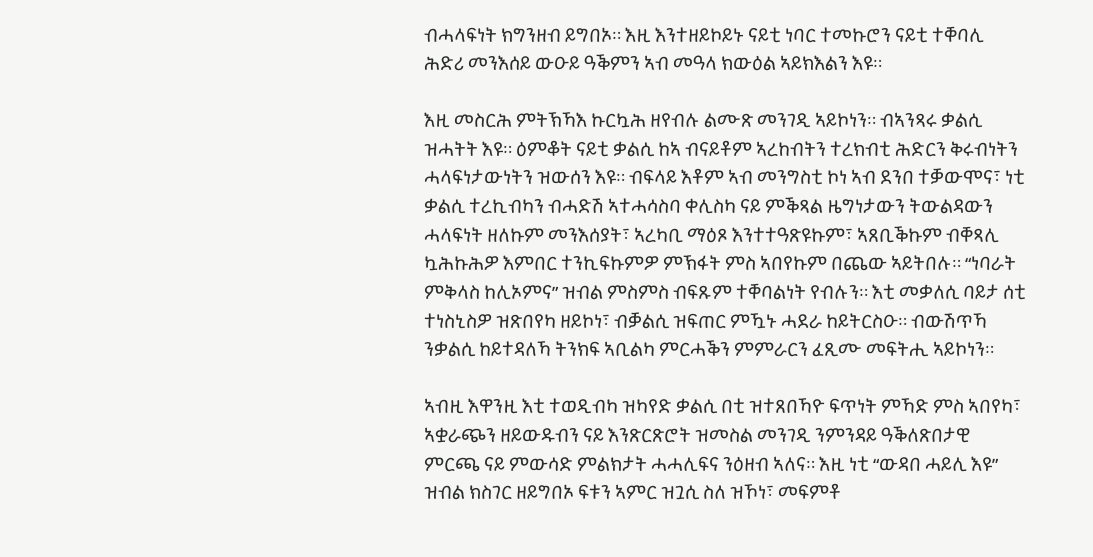ብሓላፍነት ክግንዘብ ይግበኦ። እዚ እንተዘይኮይኑ ናይቲ ነባር ተመኩሮን ናይቲ ተቐባሊ ሕድሪ መንእሰይ ውዑይ ዓቕምን ኣብ መዓላ ክውዕል ኣይክእልን እዩ።

እዚ መስርሕ ምትኽኻእ ኩርኳሕ ዘየብሉ ልሙጽ መንገዲ ኣይኮነን። ብኣንጻሩ ቃልሲ ዝሓትት እዩ። ዕምቆት ናይቲ ቃልሲ ከኣ ብናይቶም ኣረከብትን ተረክብቲ ሕድርን ቅሩብነትን ሓላፍነታውነትን ዝውሰን እዩ። ብፍላይ እቶም ኣብ መንግስቲ ኮነ ኣብ ደንበ ተቓውሞና፣ ነቲ ቃልሲ ተረኪብካን ብሓድሽ ኣተሓሳስባ ቀሊስካ ናይ ምቕጻል ዜግነታውን ትውልዳውን ሓላፍነት ዘለኩም መንእሰያት፣ ኣረካቢ ማዕጾ እንተተዓጽዩኩም፣ ኣጸቢቕኩም ብቐጻሊ ኳሕኩሕዎ እምበር ተንኪፍኩምዎ ምኽፋት ምስ ኣበየኩም በጨው ኣይትበሉ። “ነባራት ምቅላስ ከሊኦምና” ዝብል ምስምስ ብፍጹም ተቐባልነት የብሉን። እቲ መቃለሲ ባይታ ሰቲ ተነስኒስዎ ዝጽበየካ ዘይኮነ፣ ብቓልሲ ዝፍጠር ምዃኑ ሓደራ ከይትርስዑ። ብውሽጥኻ ንቃልሲ ከይተዳለኻ ትንክፍ ኣቢልካ ምርሓቕን ምምራርን ፈጺሙ መፍትሒ ኣይኮነን።

ኣብዚ እዋንዚ እቲ ተወዲብካ ዝካየድ ቃልሲ በቲ ዝተጸበኻዮ ፍጥነት ምኻድ ምስ ኣበየካ፣ ኣቋራጭን ዘይውዱብን ናይ እንጽርጽሮት ዝመስል መንገዲ ንምንዳይ ዓቕለጽበታዊ ምርጫ ናይ ምውሳድ ምልክታት ሓሓሊፍና ንዕዘብ ኣለና። እዚ ነቲ “ውዳበ ሓይሊ እዩ” ዝብል ክስገር ዘይግበኦ ፍቱን ኣምር ዝጓሲ ስለ ዝኾነ፣ መፍምቶ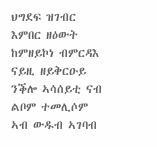ህግደፍ ዝገብር እምበር ዘዕውት ከምዘይኮነ ብምርዳእ ናይዚ ዘይቅርዑይ ንቕሎ ኣሳሰይቲ ናብ ልቦም ተመሊሶም ኣብ ውዱብ ኣገባብ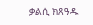ቃልሲ ክጸዓዱ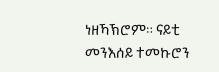ነዘኻኽሮም። ናይቲ መንእሰይ ተመኩሮን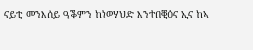ናይቲ መንእሰይ ዓቕምን ከነወሃህድ እንተበቒዕና ኢና ከኣ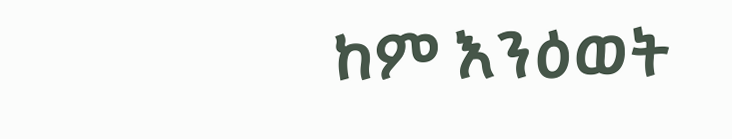ከም እንዕወት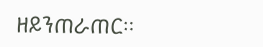ዘይንጠራጠር።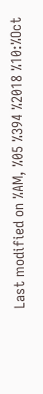Last modified on %AM, %05 %394 %2018 %10:%Oct